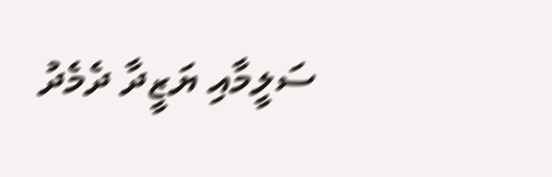ސަލީމާއި ޔަޒީދާ ދެމެދު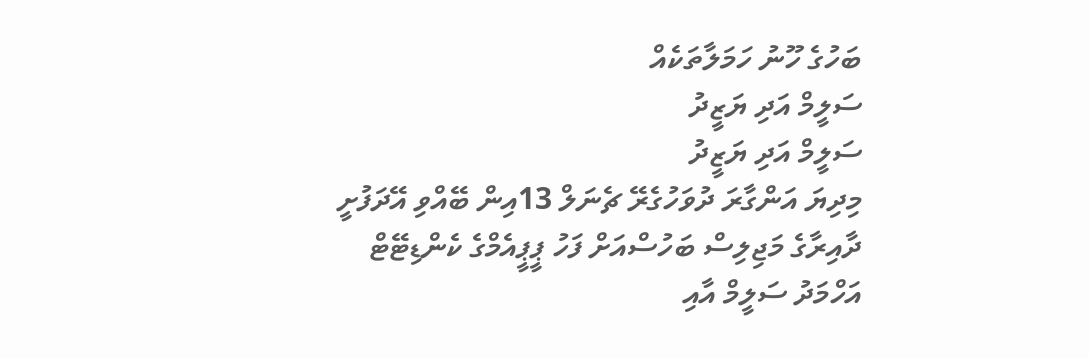ބަހުގެ ހޫނު ހަމަލާތަކެއް
ސަލީމް އަދި ޔަޒީދު
ސަލީމް އަދި ޔަޒީދު
މިދިޔަ އަންގާރަ ދުވަހުގެރޭ ޗެނަލް 13އިން ބޭއްވި އޭދަފުށީ ދާއިރާގެ މަޖިލިސް ބަހުސްއަށް ފަހު ޕީޕީއެމްގެ ކެންޑިޓޭޓް އަހްމަދު ސަލީމް އާއި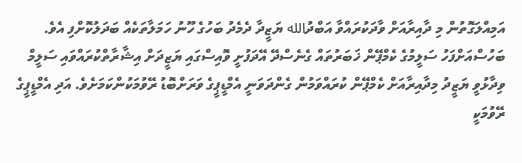އަމިއްލަގޮތުން މި ދާއިރާއަށް ވާދަކުރައްވާ އަބްދުالله ޔަޒީދާ ދެމެދު ބަހުގެ ހޫނު ހަމަލާތަކެއް ބަދަލުކޮށްފި އެވެ.
ބަހުސްއަށްފަހު ސަލީމުގެ ކެމްޕޭން ޚަބަރުތައް ގެނެސްދޭ އޭދަފުށީ ވޮއިސްގައި ޔަޒީދަށް އިޝާރާތްކުރައްވައި ސަލީމް ވިދާޅުވީ ޔަޒީދު މިދާއިރާއަށް ކެމްޕޭން ކުރައްވަމުން ގެންދަވަނީ އެމްޑީޕީގެ ވަރަށްބޮޑު ރޭވުމަކުންކަމަށެވެ. އަދި އެމްޑީޕީގެ ރޭވުމަކީ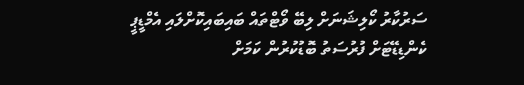ސަރުކާރު ކޯލިޝަނަށް ލިބޭ ވޯޓްތައް ބައިބައިކޮށްލައި އެމްޑީޕީ ކެންޑިޑޭޓަށް ފުރުސަތު ބޮޑުކުރުން ކަމަށް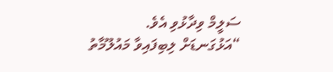ސަލީމް ވިދާޅުވި އެވެ.
“އަޅުގަނޑަށް ލިބިފައިވާ މައުލޫމާތު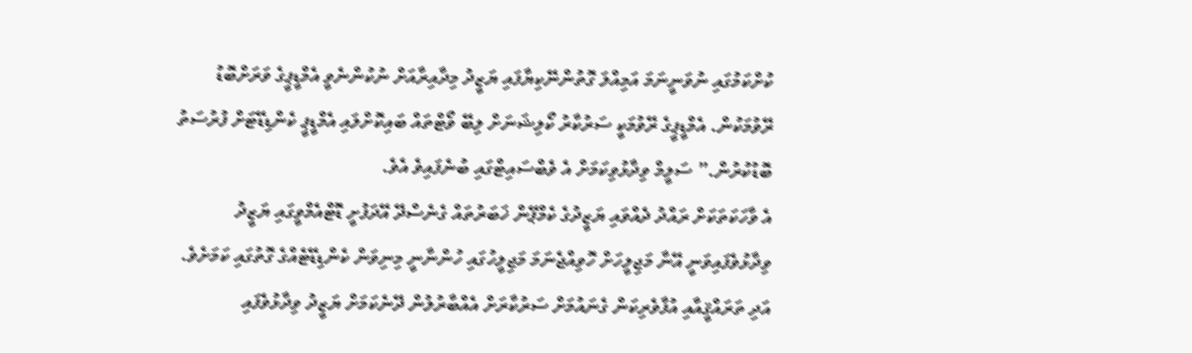ކުށްކަމުގައި ނުވަނީނަމަ އަމިއްލަ ގޮތުންނޭކިޔާފައި ޔަޒީދު މިދާއިރާއަށް ނުކުންނެވީ އެމްޑީޕީގެ ވަރަށްބޮޑު ރޭވުމަކުން. އެމްޑީޕީގެ ރޭވުމަކީ ސަރުކާރު ކޯލިޝަނަށް ލިބޭ ވޯޓްތައް ބައިކޮށްލައި އެމްޑީޕީ ކެންޑިޑޭޓަށް ފުރުސަތު ބޮޑުކުރުން.” ސަލީމް ވިދާޅުވިކަމަށް އެ ވެބްސައިޓްގައި ބުނެފައިވެ އެވެ.
އެ ވާހަކަތަކަށް ރައްދު ދެއްވައި ޔަޒީދުގެ ކެމްޕޭން ޚަބަރުތައް ގެނެސްދޭ އޭދަފުށީ ޑޮޓްއެމްވީގައި ޔަޒީދު ވިދާޅުވެފައިވަނީ އޭނާ މަޖިލީހަށް ހޮވިއްޖެނަމަ މަޖިލީހުގައި ހުންނާނީ މިނިވަން ކެންޑިޑޭޓެއްގެ ގޮތުގައި ކަމަށެވެ. އަދި ތަރައްޤީއާއި އުފާވެރިކަން ގެނައުމަށް ސަރުކާރަށް އެއްބާރުލުން ދޭނެކަމަށް ޔަޒީދު ވިދާޅުވެފައި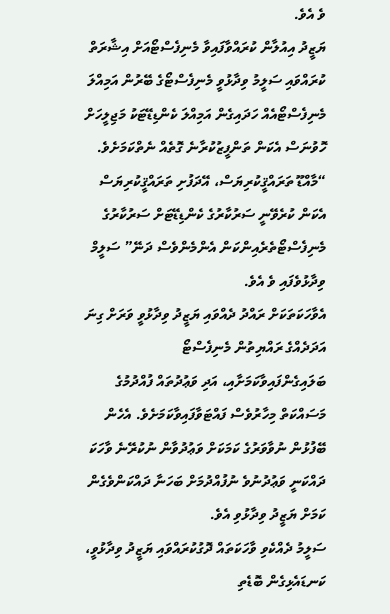ވެ އެވެ.
ޔަޒީދު އިއުލާން ކުރައްވާފައިވާ މެނިފެސްޓޯއަށް އިޝާރަތް ކުރައްވައި ސަލީމު ވިދާޅުވީ މެނިފެސްޓޯގެ ބޭރުން އަމިއްލަ މެނިފެސްޓޯއެއް ހަދައިގެން އަމިއްލަ ކެންޑިޑޭޓަކު މަޖިލީހަށް ހޮވުނަސް އެކަން ތަންފީޒުކުރާނެ ގޮތެއް ނެތްކަމަށެވެ.
“މާއްޑޫ ތަރައްޤީކުރިޔަސް، އޭދަފުށި ތަރައްޤީކުރިޔަސް އެކަން ކުރެވޭނީ ސަރުކާރުގެ ކެންޑިޑޭޓަށް ސަރުކާރުގެ މެނިފެސްޓޯތެރެއިންކަން އެންމެންވެސް ދަނޭ” ސަލީމް ވިދާޅުވެފައި ވެ އެވެ.
އެވާހަކަތަކަށް ރައްދު ދެއްވައި ޔަޒީދު ވިދާޅުވީ ވަރަށް ގިނަ އަދަދެއްގެ ރައްޔިތުން މެނިފެސްޓޯ ބަލައިގެންފައިވާކަމަށާއި، އަދި ވަޢުދުތައް ފުއްދުމުގެ މަސައްކަތް މިހާރުވެސް ފައްޓަވާފައިވާކަމަށެވެ. އެހެން ބޭފުޅުން ނުވާވަރުގެ ކަމަކަށް ވަޢުދުވާން ނުކުރޭނެ ވާހަކަ ދައްކަނީ ވަޢުދުނުވެ ނުފުއްދުމަށް ބަހަނާ ދައްކަންވެގެން ކަމަށް ޔަޒީދު ވިދާޅުވި އެވެ.
ސަލީމު ދެއްކެވި ވާހަކަތައް ދޮގުކުރައްވައި ޔަޒީދު ވިދާޅުވީ، ކަނޑައެޅިގެން ބޮޑެތި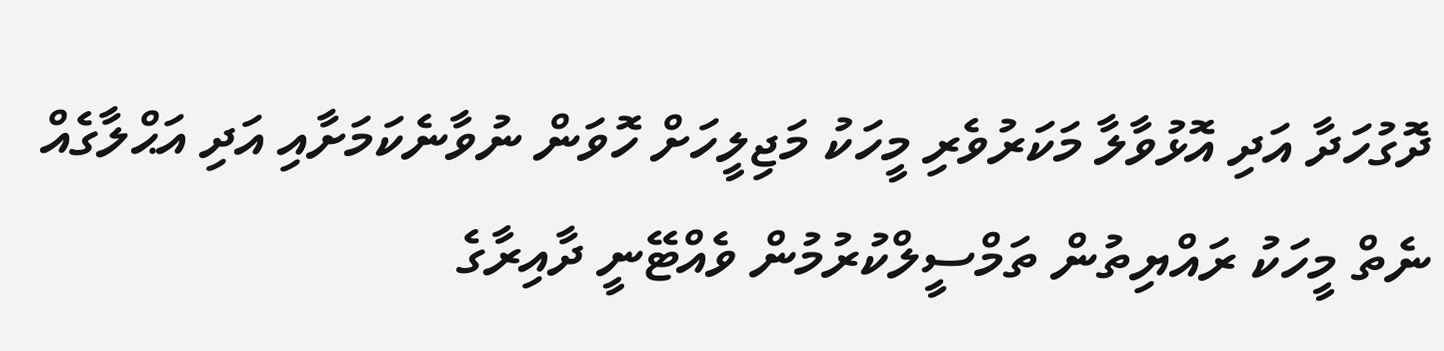ދޮގުހަދާ އަދި އޮޅުވާލާ މަކަރުވެރި މީހަކު މަޖިލީހަށް ހޮވަން ނުވާނެކަމަށާއި އަދި އަޙްލާގެއް ނެތް މީހަކު ރައްޔިތުން ތަމްސީލްކުރުމުން ވެއްޓޭނީ ދާއިރާގެ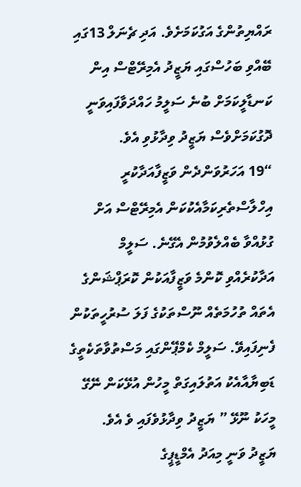ރައްޔިތުންގެ އަގުކަމަށެވެ. އަދި ޗެނަލް 13ގައި ބޭއްވި ބަހުސްގައި ޔަޒީދު އެމިރޭޓްސް އިން ކަނޑާލީކަމަށް ބުނެ ސަލީމު ހައްދަވާފައިވަނީ  ދޮގުކަމަށްވެސް ޔަޒީދު ވިދާޅުވި އެވެ.
“19 އަހަރުވަންދެން ވަޒީފާއަދާކުރީ އިހްލާސްތެރިކަމާއެކުކަން އެމިރޭޓްސް އަށް ގުޅުއްވާ ބެއްލެވުމުން އެގޭނެ. ސަލީމް އަދާކުރެއްވި ކޮންމެ ވަޒީފާއަކުން ކޮރަޕްޝަންގެ އެތައް ތުހުމަތެއް ނޫސްތަކުގެ ފަލަ ސުރުހީތަކުން ފެނިފައިވޭ. ސަލީމް ކެމްޕޭންގައި މަސްތުވާތަކެތީގެ ޑަބިޔާއާއެކު އަތުލައިގަތް މީހުން އުޅޭކަން ނޭގޭ މީހަކު ނޫޅޭ ” ޔަޒީދު ވިދާޅުވެފައި ވެ އެވެ.
ޔަޒީދު ވަނީ މިއަދު އެމްޑީޕީގެ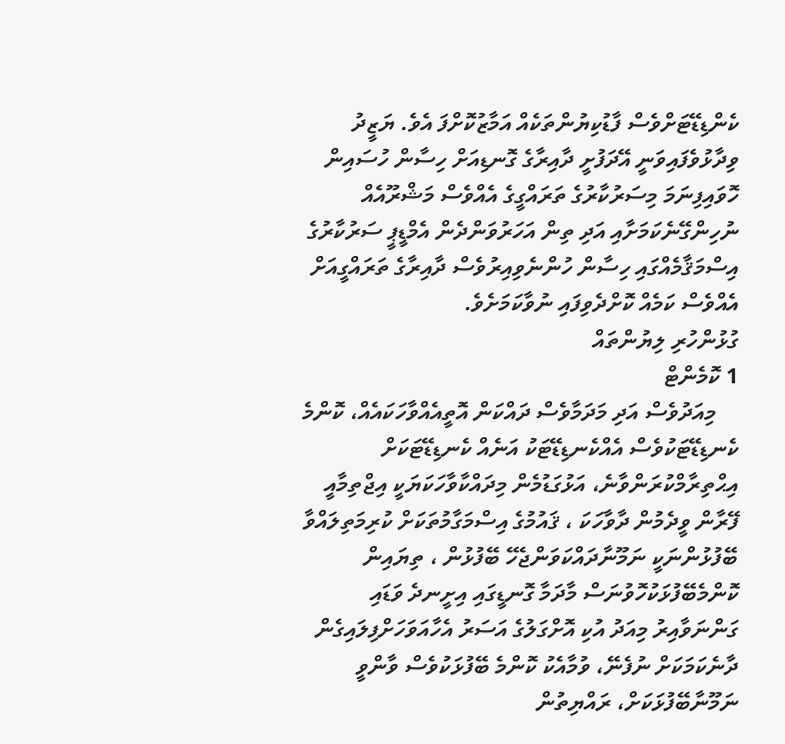ކެންޑިޑޭޓަށްވެސް ފާޑުކިޔުންތަކެއް އަމާޒުކޮށްފަ އެވެ. ޔަޒީދު ވިދާޅުވެފައިވަނީ އޭދަފުށީ ދާއިރާގެ ގޮނޑިއަށް ހިސާން ހުސައިން ހޮވައިފިނަމަ މިސަރުކާރުގެ ތަރައްގީގެ އެއްވެސް މަޝްރޫއެއް ނުހިންގޭނެކަމަށާއި އަދި ތިން އަހަރުވަންދެން އެމްޑީޕީ ސަރުކާރުގެ އިސްމަޤާމެއްގައި ހިސާން ހުންނެވިއިރުވެސް ދާއިރާގެ ތަރައްގީއަށް އެއްވެސް ކަމެއް ކޮށްދެވިފައި ނުވާކަމަށެވެ.
ގުޅުންހުރި ލިޔުންތައް
1 ކޮމެންޓް
    މިއަދުވެސް އަދި މަދަމާވެސް ދައްކަން އޮތީއެއްވާހަކައެއް، ކޮންމެ ކެނޑިޑޭޓަކުވެސް އެއްކެނޑިޑޭޓަކު އަނެއް ކެނޑިޑޭޓަކަށް އިޙްތިރާމްކުރަންވާނެ، އަޅުގަޑުމެން މިދައްކާވާހަކަޔަކީ އިޖްތިމާއީ ފޭރާން ވީދެމުން ދާވާހަކަ ، ޤައުމުގެ އިސްމަގާމުތަކަށް ކުރިމަތިލައްވާ ބޭފުޅުންނަކީ ނަމޫނާދައްކަވަންޖެހޭ ބޭފުޅުން ، ތިޔައިން ކޮންމެބޭފުޅަކުހޮވުނަސް މާދަމާ ގޮނޑީގައި އިށީނދެ ވަޑައި ގަންނަވާއިރު މިއަދު އުކި އޮށްގަލުގެ އަސަރު އެހާއަވަހަށްފިލައިގެން ދާނެކަމަކަށް ނުފެނޭ، ވުމާއެކު ކޮންމެ ބޭފުޅަކުވެސް ވާންވީ ނަމޫނާބޭފުޅަކަށް، ރައްޔިތުން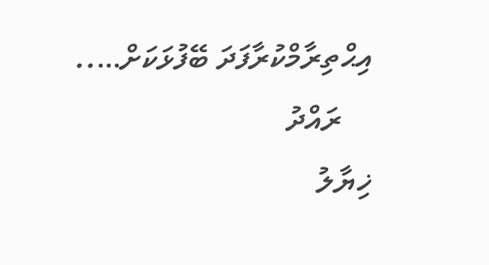އިޙްތިރާމްކުރާފަދަ ބޭފުޅަކަށް…..
    ރައްދު
ޚިޔާލު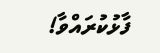ފާޅުކުރައްވާ!